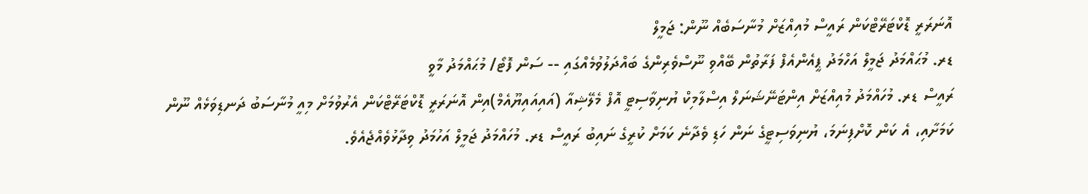އޮނަރަރީ ޑޮކްޓަރޭޓްކަން ރައީސް މުއިއްޒަށް މުނާސަބެއް ނޫން: ޖަމީލް
ޑރ. މުޙައްމަދު ޖަމީލް އަހްމަދު ޕީއެންއެފް ފަރާތުން ބޭއްވި ނޫސްވެރިންގެ ބައްދަލުވުމެއްގައި -- ސަން ފޮޓޯ/ މުޙައްމަދު މާވީ
ރައީސް ޑރ. މުހައްމަދު މުއިއްޒަށް އިންޓަނޭޝަނަލް އިސްލާމިކް ޔުނިވާސިޓީ އޮފް މެލޭޝިއާ (އައިއައިޔޫއެމް)އިން އޮނަރަރީ ޑޮކްޓަރޭޓްކަން އެރުވުމަށް މިއީ މުނާސަބު ދަނޑިވަޅެއް ނޫން ކަމަށާއި، އެ ކަން ކޮށްފިނަމަ، ޔުނިވަސިޓީގެ ނަން ހަޑި ވެދާނެ ކަމަށް ކުރީގެ ނައިބު ރައީސް ޑރ. މުހައްމަދު ޖަމީލް އަހުމަދު ވިދާޅުވެއްޖެއެވެ.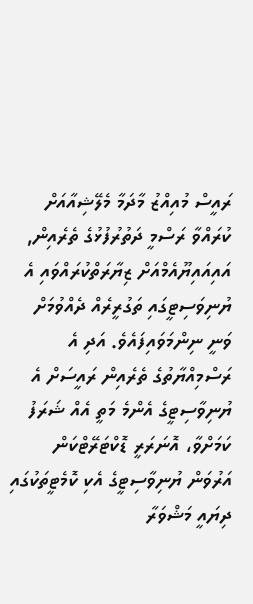ރައީސް މުއިއްޒު މާދަމާ މެލޭޝިއާއަށް ކުރައްވާ ރަސްމީ ދަތުރުފުޅުގެ ތެރެއިން, އައިއައިޔޫއެމްއަށް ޒިޔާރަތްކުރައްވައި އެ ޔުނިވަސިޓީގައި ތަގުރީރެއް ދެއްވުމަށް ވަނީ ނިންމަވައިފައެވެ. އަދި އެ ރަސްމިއްޔާތުގެ ތެރެއިން ރައީސަށް އެ ޔުނިވާސިޓީގެ އެންމެ މަތީ އެއް ޝަރަފު ކަމަށްވާ، އޮނަރަރީ ޑޮކްޓަރޭޓްކަން އަރުވަން ޔުނިވާސިޓީގެ އެކި ކޮމެޓީތަކުގައި ދިޔައީ މަޝްވަރާ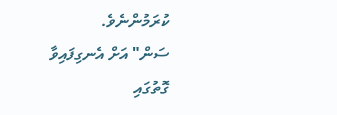ކުރަމުންނެވެ.
ސަން" އަށް އެނގިފައިވާ ގޮތުގައި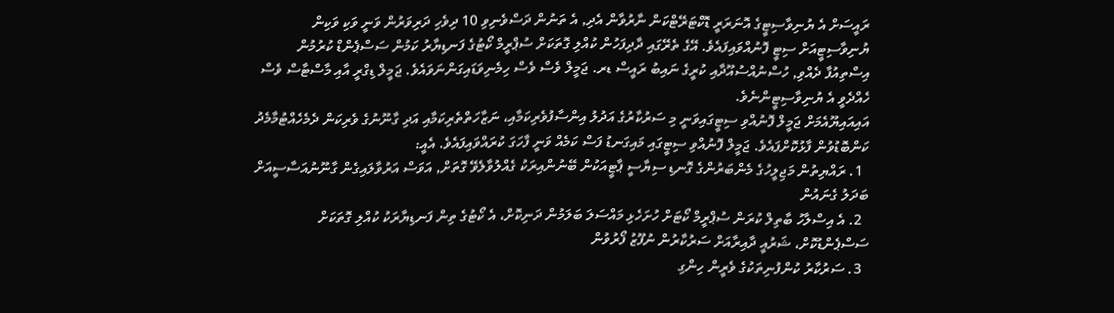ރައީސަށް އެ ޔުނިވާސިޓީގެ އޮނަރަރީ ޑޮކްޓަރޭޓްކަން ނާރުވާން އެދި, އެ ތަނުން ދަސްވެނިވި 10 ދިވެހި ދަރިވަރުން ވަނީ ވަކި ވަކިން ޔުނިވާސިޓީއަށް ސިޓީ ފޮނުއްވައިފައެވެ. އޭގެ ތެރޭގައި ދާދިފަހުން ކުއްލި ގޮތަކަށް ސުޕްރީމް ކޯޓުގެ ފަނޑިޔާރު ކަމުން ސަސްޕެންޑް ކުރުމުން އިސްތިއުފާ ދެއްވި, ހުސްނުއްސުއޫދާއި ކުރީގެ ނައިބު ރައީސް ޑރ. ޖަމީލް ވެސް ވެސް ހިމެނިވަޑައިގަންނަވައެވެ. ޖަމީލް ޑިގްރީ އާއި މާސްޓާސް ވެސް ހެއްދެވީ އެ ޔުނިވާސިޓީންނެވެ.
އައިއައިޔޫއެމަށް ޖަމީލް ފޮނުއްވި ސިޓީގައިވަނީ މި ސަރުކާރުގެ އަދުލު އިންސާފުވެރިކަމާއި، ނަޒާހަތްތެރިކަމާއި އަދި ގާނޫނުގެ ވެރިކަން ދެމެހެއްޓުމާމެދު ކަންބޮޑުވުން ފާޅުކޮށްފައެވެ. ޖަމީލް ފޮނުއްވި ސިޓީގައި މައިގަނޑު ފަސް ކަމެއް ވަނީ ފާހަގަ ކުރައްވައިފައެވެ. އެއީ:
  1. ރައްޔިތުން މަޖިލީހުގެ މެންބަރުންގެ ގޮނޑި ސިޔާސީ ޕާޓީއަކުން ބޭނުންއިރަކު ގެއްލުވާލެވޭ ގޮތަށް, އަވަސް އަރުވާލައިގެން ގާނޫނުއަސާސީއަށް ބަދަލު ގެނައުން
  2. އެ އިސްލާހު ބާތިލް ކުރަން ސުޕްރީމް ކޯޓަށް ހުށަހެޅި މައްސަލަ ބަލަމުން ދަނިކޮށް، އެ ކޯޓުގެ ތިން ފަނޑިޔާރަކު ކުއްލި ގޮތަކަށް ސަސްޕެންޑުކޮށް، ޝަރުއީ ދާއިރާއަށް ސަރުކާރުން ނުފޫޒު ފޯރުވުން
  3. ސަރުކާރު ކުންފުނިތަކުގެ ވެރީން ހިންގި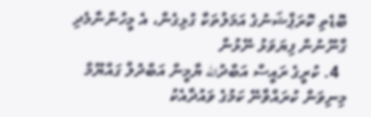ބޮޑެތި ކޮރަޕްޝަނުގެ އަމަލުތަކާ ގުޅިގެން، އެ މީހުންނާމެދި ގާނޫނުން ފިޔަވަޅު ނޭޅުން
  4. ކުރީގެ ރައީސް އަބްދުالله ޔާމީން އަބްދުލް ގައްޔޫމް މިނިވަން ކުރައްވާނޭ ކަމުގެ ވައުދާއެކު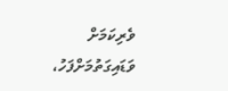ވެރިކަމަށް ވަޑައިގަތުމަށްފަހު،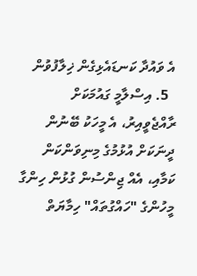އެ ވައުދާ ކަނޑައެޅިގެން ޚިލާފުވުން
  5. އިސްލާމީ ގައުމަކަށް ރާއްޖެވީއިރު، އެ މީހަކު ބޭނުން ދީނަކަށް އުޅުމުގެ މިނިވަންކަން ކަމާއި، އެއް ޖިންސުން ގުޅުން ހިންގާ މީހުންގެ "ހައްގުތައް" ހިމާޔަތް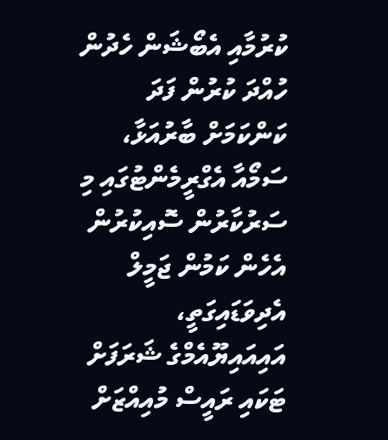ކުރުމާއި އެބޯޝަން ހެދުން ހުއްދަ ކުރުން ފަދަ ކަންކަމަށް ބާރުއަޅާ، ސަމޯއާ އެގްރީމެންޓުގައި މި ސަރުކާރުން ސޮއިކުރުން
އެހެން ކަމުން ޖަމީލް އެދިވަޑައިގަތީ، އައިއައިޔޫއެމްގެ ޝަރަފަށް ޓަކައި ރައީސް މުއިއްޒަށް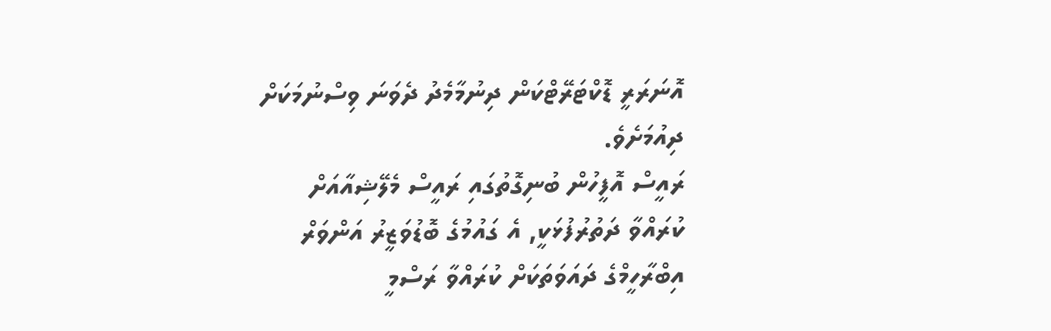އޮނަރަރީ ޑޮކްޓަރޭޓްކަން ދިނުމާމެދު ދެވަނަ ވިސްނުމަކަށް ދިއުމަށެވެ.
ރައީސް އޮފީހުން ބުނިގޮތުގައި ރައީސް މެލޭޝިއާއަށް ކުރައްވާ ދަތުރުފުޅަކީ, އެ ގައުމުގެ ބޮޑުވަޒީރު އަންވަރް އިބްރާހީމްގެ ދައަވަތަކަށް ކުރައްވާ ރަސްމީ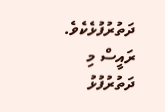ދަތުރުފުޅެކެވެ. ރައީސް މި ދަތުރުފުޅު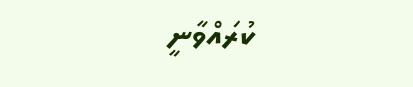ކުރައްވާނީ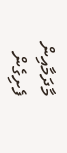މާދަމާއިން ފެށިގެން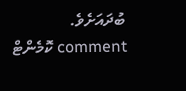ބުދައަށެވެ.
comment ކޮމެންޓް